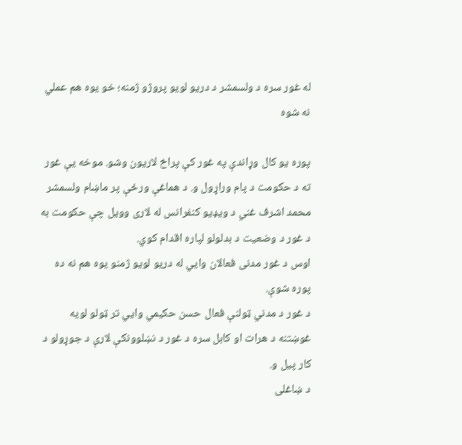له غور سره د ولسمشر د دریو لویو پروژو ژمنه؛ خو یوه هم عملي نه شوه

پوره یو کال وړاندې په غور کې پراخ لاریون وشو. موخه یې غور ته د حکومت د پام وراړول و. د هماغې ورځې پر ماښام ولسمشر محمد اشرف غني د ویډیو کنفرانس له لاری وویل چې حکومت به د غور د وضعیت د بدلولو لپاره اقدام کوي.
اوس د غور مدنی فعالان وایي له دریو لویو ژمنو یوه هم نه ده پوره شوې.
د غور د مدني ټولنې فعال حسن حکیمي وایي تر ټولو لویه غوښتنه د هرات او کابل سره د غور د نښلوونکې لارې د جوړولو د کار پيل و.
د ښاغلی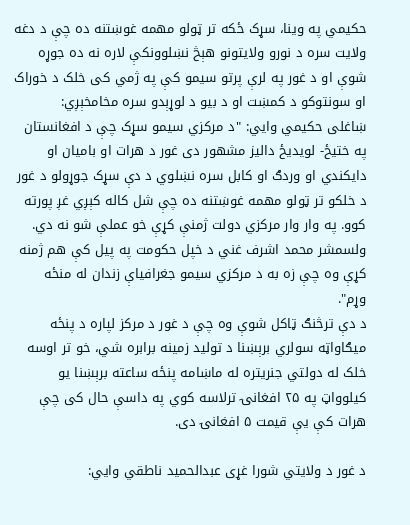حکیمي په وینا، سړک ځکه تر ټولو مهمه غوښتنه ده چې د دغه ولایت سره د نورو ولایتونو هېڅ نښلوونکې لاره نه ده جوړه شوې او د غور په لرې پرتو سیمو کې په ژمي کی خلک د خوراک او سونتوکو د کمښت او د بیو د لوړېدو سره مخامخېږي:
ښاغلی حکیمي وایي: "د مرکزي سیمو سړک چې د افغانستان په ختیځ- لویدیځ دالیز مشهور دی غور د هرات او بامیان او دایکندي او وردګ او کابل سره نښلوي د دې سړک جوړولو د غور د خلکو تر ټولو مهمه غوښتنه ده چې شل کاله کېږي غږ پورته کوو. په وار وار مرکزي دولت ژمنې کړې خو عملې شو نه دي. ولسمشر محمد اشرف غني د خپل حکومت په پيل کې هم ژمنه کړې وه چې زه به د مرکزي سیمو جغرافیاې زندان له منځه وړم".
د دې ترڅنګ ټاکل شوې وه چې د غور د مرکز لپاره د پنځه میګاواټه سولري برېښنا د تولید زمینه برابره شي، خو تر اوسه خلک له دولتي جنریتره له ماښامه پنځه ساعته برېښنا یو کیلوواټ په ۲۵ افغانۍ ترلاسه کوي په داسې حال کی چې هرات کې یې قیمت ۵ افغانۍ دی.

د غور د ولایتي شورا غړی عبدالحمید ناطقي وایي: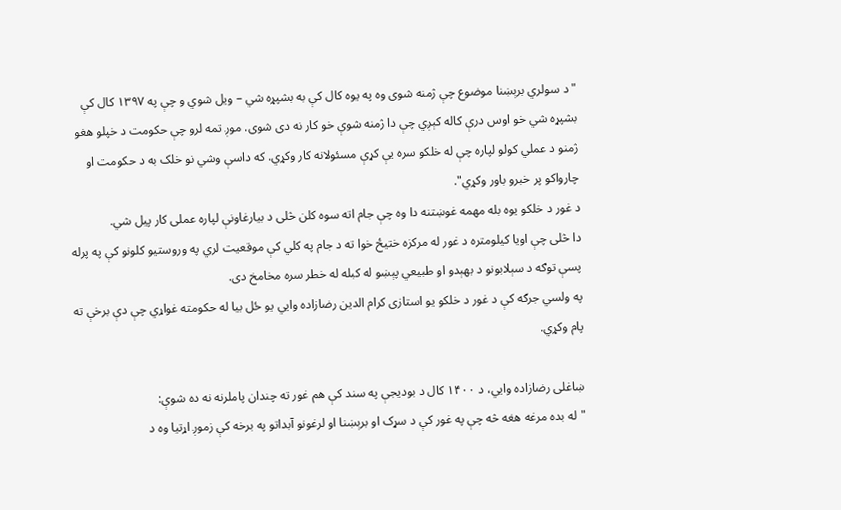"د سولري برېښنا موضوع چې ژمنه شوی وه په یوه کال کې به بشپړه شي – ویل شوي و چې په ۱۳۹۷ کال کې بشپړه شي خو اوس درې کاله کېږي چې دا ژمنه شوې خو کار نه دی شوی. موږ تمه لرو چې حکومت د خپلو هغو ژمنو د عملي کولو لپاره چې له خلکو سره یې کړې مسئولانه کار وکړي. که داسې وشي نو خلک به د حکومت او چارواکو پر خبرو باور وکړي".
د غور د خلکو یوه بله مهمه غوښتنه دا وه چې جام اته سوه کلن څلی د بیارغاونې لپاره عملی کار پيل شي.
دا څلی چې اویا کیلومتره د غور له مرکزه ختیځ خوا ته د جام په کلي کې موقعیت لري په وروستیو کلونو کې په پرله پسې توګه د سېلابونو د بهېدو او طبیعي پېښو له کبله له خطر سره مخامخ دی.
په ولسي جرګه کې د غور د خلکو یو استازی کرام الدین رضازاده وایي یو ځل بیا له حکومته غواړي چې دې برخې ته پام وکړي.

ښاغلی رضازاده وايي، د ۱۴۰۰ کال د بودیجې په سند کې هم غور ته چندان پاملرنه نه ده شوې:
"له بده مرغه هغه څه چې په غور کې د سړک او برېښنا او لرغونو آبداتو په برخه کې زموږ اړتیا وه د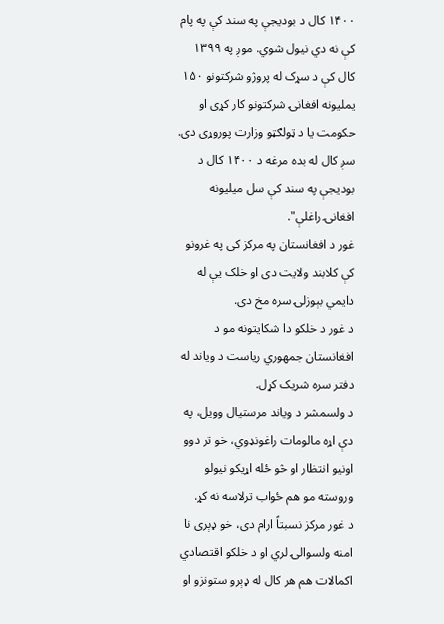۱۴۰۰ کال د بودیجې په سند کې په پام کې نه دي نیول شوي. موږ په ۱۳۹۹ کال کې د سړک له پروژو شرکتونو ۱۵۰ یملیونه افغانۍ شرکتونو کار کړی او حکومت یا د ټولګټو وزارت پوروړی دی. سږ کال له بده مرغه د ۱۴۰۰ کال د بودیجې په سند کې سل میلیونه افغانۍ راغلې".
غور د افغانستان په مرکز کی په غرونو کې کلابند ولایت دی او خلک یې له دایمي بېوزلۍ سره مخ دی.
د غور د خلکو دا شکایتونه مو د افغانستان جمهوري ریاست د ویاند له دفتر سره شریک کړل.
د ولسمشر د ویاند مرستیال وویل، په دې اړه مالومات راغونډوي، خو تر دوو اونیو انتظار او څو ځله اړیکو نیولو وروسته مو هم ځواب ترلاسه نه کړ.
د غور مرکز نسبتاً ارام دی، خو ډېری نا امنه ولسوالۍ لري او د خلکو اقتصادي اکمالات هم هر کال له ډېرو ستونزو او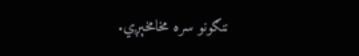ننګونو سره مخامخېږي.